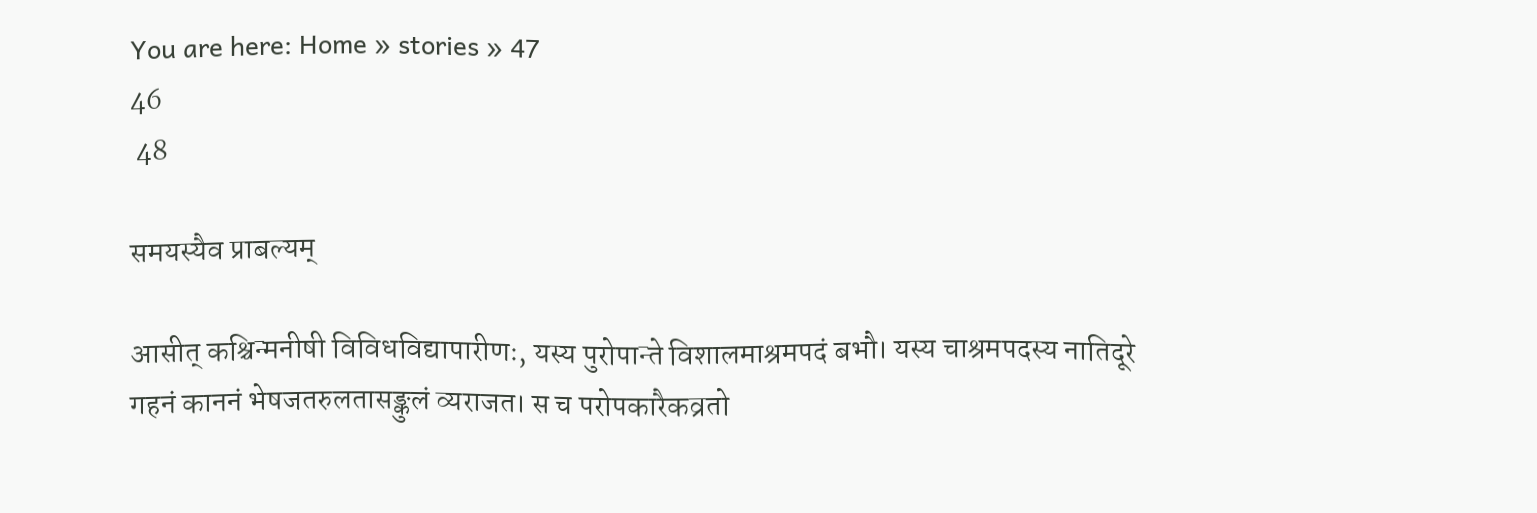You are here: Home » stories » 47
46
 48

समयस्यैव प्राबल्यम्

आसीत् कश्चिन्मनीषी विविधविद्यापारीणः, यस्य पुरोपान्ते विशालमाश्रमपदं बभौ। यस्य चाश्रमपदस्य नातिदूरे गहनं काननं भेषजतरुलतासङ्कुलं व्यराजत। स च परोपकारैकव्रतो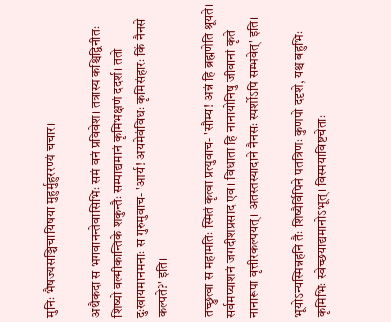मुनिः भैषज्यसञ्चिचायिषया मुहुर्मुहुररण्यं चचार।

अथैकदा स भगवानन्तेवासिभिः समं वनं प्रविवेश। तत्रास्य कश्चिद्विनीतः शिष्यो वल्मीकान्तिके शकुन्तैः सम्पाद्यमानं कृमिभक्षणं ददर्श। ततो दुःखायमानमनाः स गुरुमुवाच- 'आर्य! अयमेवंविधः कृमिसंहारः किं नैनसे कल्पते?' इति।

तच्छ्रुत्वा स महामतिः स्मितं कृत्वा प्रत्युवाच- 'सौम्य! अन्नं हि ब्रह्मणेति श्रूयते। सर्वमप्याशनं जगदीशप्रसाद एव। विधाता हि नानायोनिषु जीवानां कृते नानारूपा वृत्तीरकल्पयत्। अतस्तस्यादाने नैनसः स्पर्शोऽपि सम्भवेत्' इति।

भूयोऽन्यस्मिन्नहनि तैः शिष्यैर्विपिने पतत्रिणः कुणपो ददृशे, यश्च बहुभिः कृमिभिः स्वेच्छयाद्यमानोऽभूत्। विस्मयाविष्टचेताः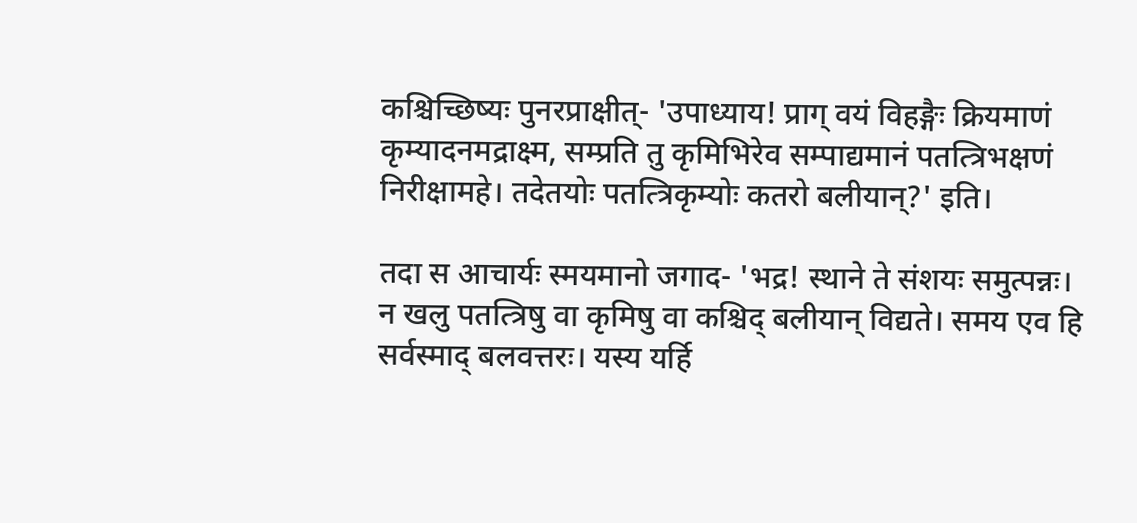कश्चिच्छिष्यः पुनरप्राक्षीत्- 'उपाध्याय! प्राग् वयं विहङ्गैः क्रियमाणं कृम्यादनमद्राक्ष्म, सम्प्रति तु कृमिभिरेव सम्पाद्यमानं पतत्त्रिभक्षणं निरीक्षामहे। तदेतयोः पतत्त्रिकृम्योः कतरो बलीयान्?' इति।

तदा स आचार्यः स्मयमानो जगाद- 'भद्र! स्थाने ते संशयः समुत्पन्नः। न खलु पतत्त्रिषु वा कृमिषु वा कश्चिद् बलीयान् विद्यते। समय एव हि सर्वस्माद् बलवत्तरः। यस्य यर्हि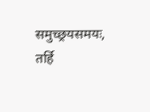समुच्छ्रयसमयः, तर्हि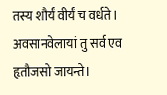तस्य शौर्यं वीर्यं च वर्धते। अवसानवेलायां तु सर्व एव हृतौजसो जायन्ते।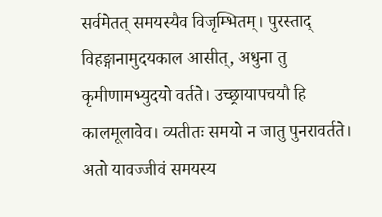सर्वमेतत् समयस्यैव विजृम्भितम्। पुरस्ताद् विहङ्गानामुदयकाल आसीत्, अधुना तु कृमीणामभ्युदयो वर्तते। उच्छ्रायापचयौ हि कालमूलावेव। व्यतीतः समयो न जातु पुनरावर्तते। अतो यावज्जीवं समयस्य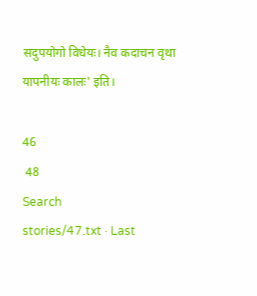सदुपयोगो विधेयः। नैव कदाचन वृथा यापनीयः कालः' इति।

46
 48
Search
stories/47.txt · Last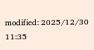modified: 2025/12/30 11:35